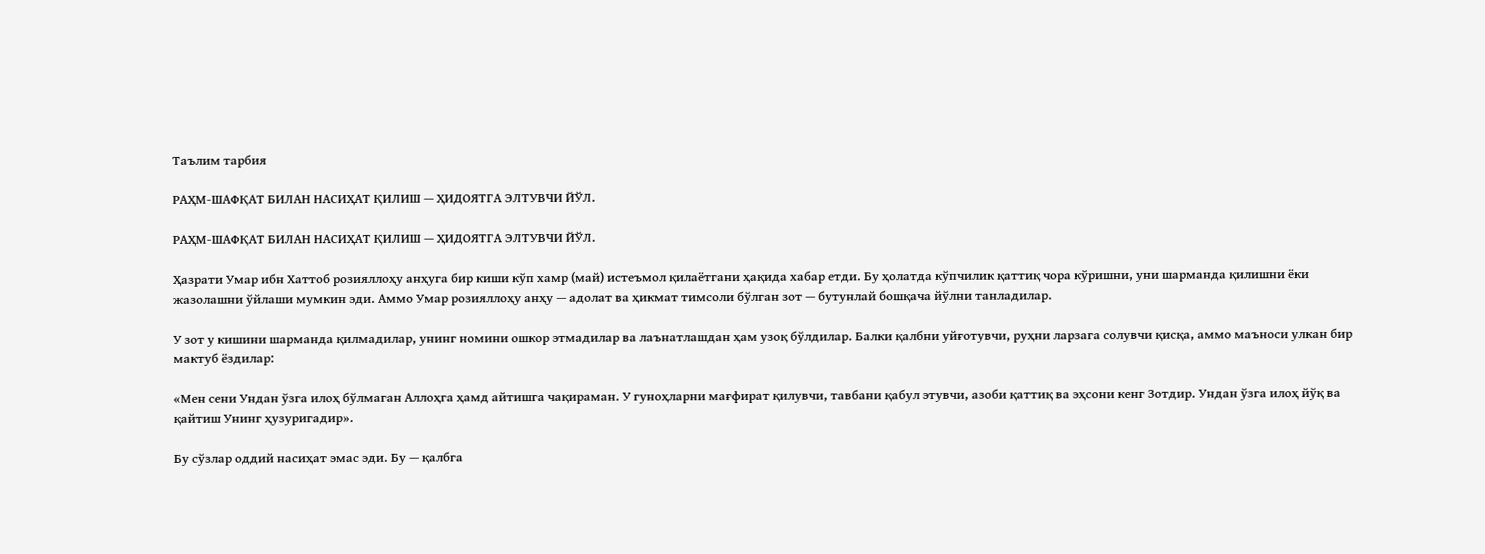Таълим тарбия

РАҲМ-ШАФҚАТ БИЛАН НАСИҲАТ ҚИЛИШ — ҲИДОЯТГА ЭЛТУВЧИ ЙЎЛ.

РАҲМ-ШАФҚАТ БИЛАН НАСИҲАТ ҚИЛИШ — ҲИДОЯТГА ЭЛТУВЧИ ЙЎЛ.

Ҳазрати Умар ибн Хаттоб розияллоҳу анҳуга бир киши кўп хамр (май) истеъмол қилаётгани ҳақида хабар етди. Бу ҳолатда кўпчилик қаттиқ чора кўришни, уни шарманда қилишни ёки жазолашни ўйлаши мумкин эди. Аммо Умар розияллоҳу анҳу — адолат ва ҳикмат тимсоли бўлган зот — бутунлай бошқача йўлни танладилар.

У зот у кишини шарманда қилмадилар, унинг номини ошкор этмадилар ва лаънатлашдан ҳам узоқ бўлдилар. Балки қалбни уйғотувчи, руҳни ларзага солувчи қисқа, аммо маъноси улкан бир мактуб ёздилар:

«Мен сени Ундан ўзга илоҳ бўлмаган Аллоҳга ҳамд айтишга чақираман. У гуноҳларни мағфират қилувчи, тавбани қабул этувчи, азоби қаттиқ ва эҳсони кенг Зотдир. Ундан ўзга илоҳ йўқ ва қайтиш Унинг ҳузуригадир».

Бу сўзлар оддий насиҳат эмас эди. Бу — қалбга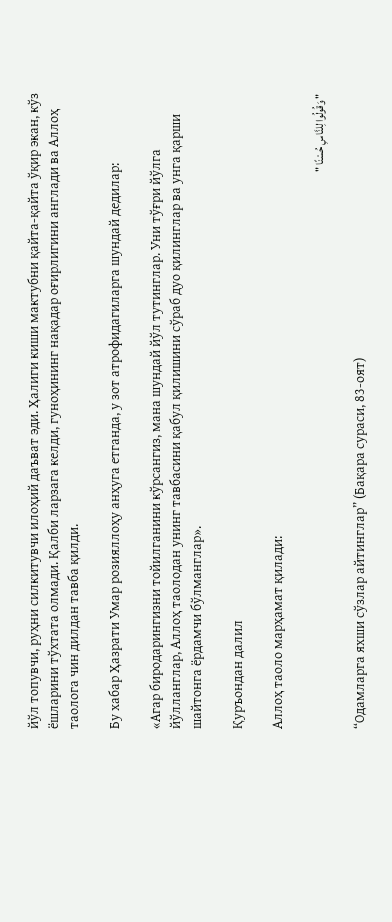йўл топувчи, руҳни силкитувчи илоҳий даъват эди. Ҳалиги киши мактубни қайта-қайта ўқир экан, кўз ёшларини тўхтата олмади. Қалби ларзага келди, гуноҳининг нақадар оғирлигини англади ва Аллоҳ таолога чин дилдан тавба қилди.

Бу хабар Ҳазрати Умар розияллоҳу анҳуга етганда, у зот атрофидагиларга шундай дедилар:

«Агар биродарингизни тойилганини кўрсангиз, мана шундай йўл тутинглар. Уни тўғри йўлга йўлланглар, Аллоҳ таолодан унинг тавбасини қабул қилишини сўраб дуо қилинглар ва унга қарши шайтонга ёрдамчи бўлманглар».

Қуръондан далил

Аллоҳ таоло марҳамат қилади:

" وَقُولُوا لِلنَّاسِ حُسْنًا "

“Одамларга яхши сўзлар айтинглар” (Бақара сураси, 83-оят)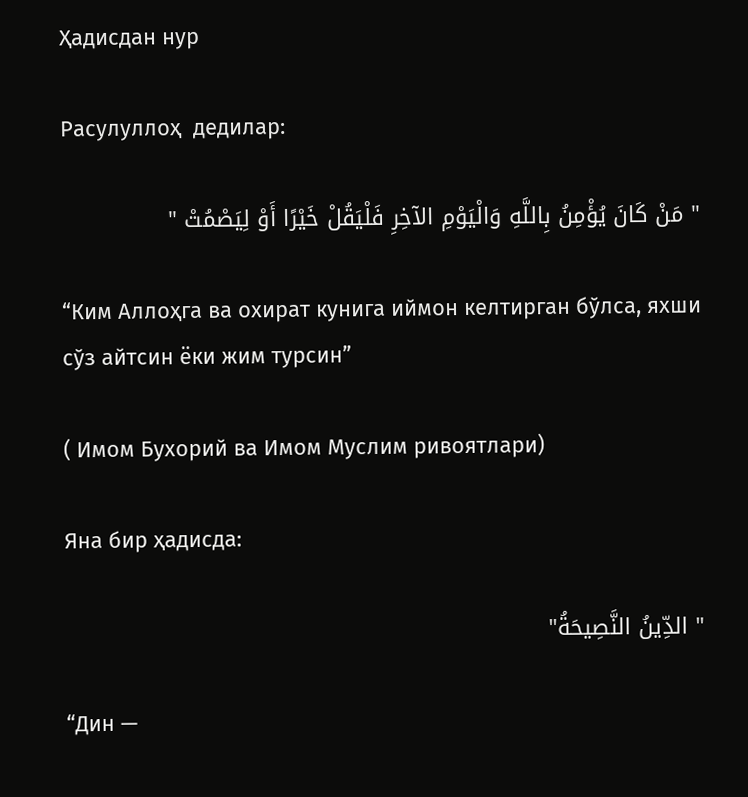Ҳадисдан нур

Расулуллоҳ  дедилар:

" مَنْ كَانَ يُؤْمِنُ بِاللَّهِ وَالْيَوْمِ الآخِرِ فَلْيَقُلْ خَيْرًا أَوْ لِيَصْمُتْ "

“Ким Аллоҳга ва охират кунига иймон келтирган бўлса, яхши сўз айтсин ёки жим турсин”

( Имом Бухорий ва Имом Муслим ривоятлари)

Яна бир ҳадисда:

" الدِّينُ النَّصِيحَةُ"

“Дин —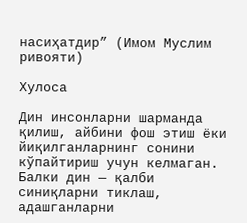насиҳатдир” (Имом Муслим ривояти)

Хулоса

Дин инсонларни шарманда қилиш, айбини фош этиш ёки йиқилганларнинг сонини кўпайтириш учун келмаган. Балки дин — қалби синиқларни тиклаш, адашганларни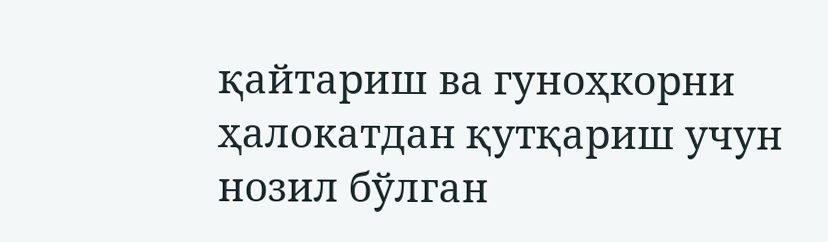қайтариш ва гуноҳкорни ҳалокатдан қутқариш учун нозил бўлган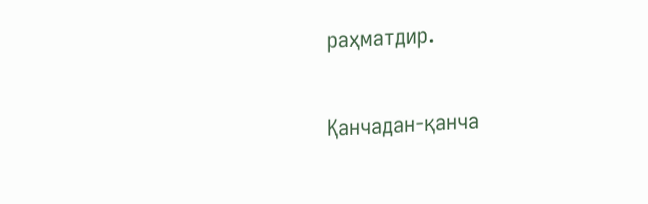раҳматдир.

Қанчадан-қанча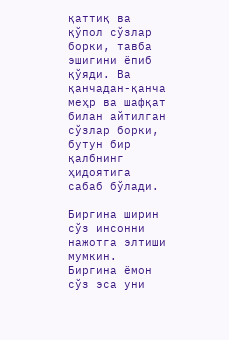қаттиқ ва қўпол сўзлар борки, тавба эшигини ёпиб қўяди. Ва қанчадан-қанча меҳр ва шафқат билан айтилган сўзлар борки, бутун бир қалбнинг ҳидоятига сабаб бўлади.

Биргина ширин сўз инсонни нажотга элтиши мумкин. Биргина ёмон сўз эса уни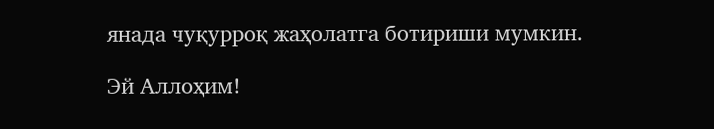янада чуқурроқ жаҳолатга ботириши мумкин.

Эй Аллоҳим!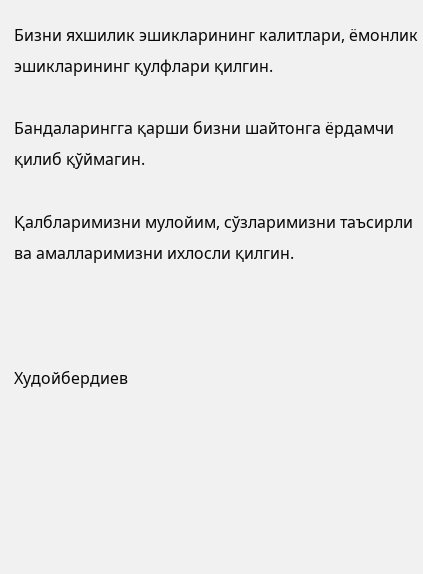Бизни яхшилик эшикларининг калитлари, ёмонлик эшикларининг қулфлари қилгин.

Бандаларингга қарши бизни шайтонга ёрдамчи қилиб қўймагин.

Қалбларимизни мулойим, сўзларимизни таъсирли ва амалларимизни ихлосли қилгин.



Худойбердиев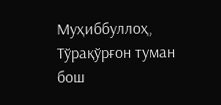Муҳиббуллоҳ,
Тўрақўрғон туман бош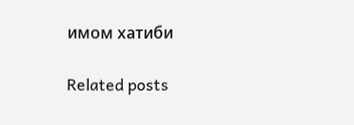имом хатиби

Related posts